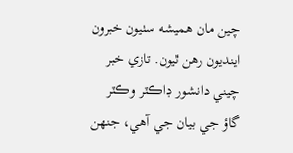چين مان هميشه سٺيون خبرون اينديون رهن ٿيون. تازي خبر چيني دانشور ڊاڪٽر وڪٽر گاؤ جي بيان جي آهي، جنهن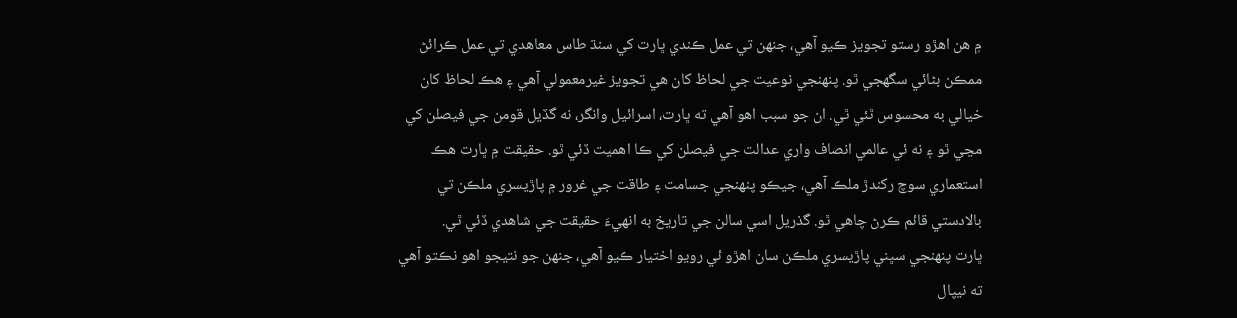۾ هن اهڙو رستو تجويز ڪيو آهي، جنهن تي عمل ڪندي ڀارت کي سنڌ طاس معاهدي تي عمل ڪرائڻ ممڪن بڻائي سگهجي ٿو. پنهنجي نوعيت جي لحاظ کان هي تجويز غيرمعمولي آهي ۽ هڪ لحاظ کان خيالي به محسوس ٿئي ٿي. ان جو سبب اهو آهي ته ڀارت، اسرائيل وانگر، نه گڏيل قومن جي فيصلن کي مڃي ٿو ۽ نه ئي عالمي انصاف واري عدالت جي فيصلن کي ڪا اهميت ڏئي ٿو. حقيقت ۾ ڀارت هڪ استعماري سوچ رکندڙ ملڪ آهي، جيڪو پنهنجي جسامت ۽ طاقت جي غرور ۾ پاڙيسري ملڪن تي بالادستي قائم ڪرڻ چاهي ٿو. گذريل اسي سالن جي تاريخ به انهيءَ حقيقت جي شاهدي ڏئي ٿي.
ڀارت پنهنجي سڀني پاڙيسري ملڪن سان اهڙو ئي رويو اختيار ڪيو آهي، جنهن جو نتيجو اهو نڪتو آهي ته نيپال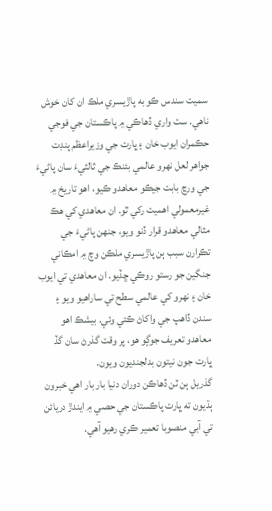سميت سندس ڪو به پاڙيسري ملڪ ان کان خوش ناهي. سٺ واري ڏهاڪي ۾ پاڪستان جي فوجي حڪمران ايوب خان ۽ ڀارت جي وزيراعظم پنڊت جواهر لعل نهرو عالمي بئنڪ جي ثالثيءَ سان پاڻيءَ جي ورڇ بابت جيڪو معاهدو ڪيو، اهو تاريخ ۾ غيرمعمولي اهميت رکي ٿو. ان معاهدي کي هڪ مثالي معاهدو قرار ڏنو ويو، جنهن پاڻيءَ جي تڪرارن سبب ٻن پاڙيسري ملڪن وچ ۾ امڪاني جنگين جو رستو روڪي ڇڏيو. ان معاهدي تي ايوب خان ۽ نهرو کي عالمي سطح تي ساراهيو ويو ۽ سندن ڏاهپ جي واکاڻ ڪئي وئي. بيشڪ اهو معاهدو تعريف جوڳو هو، پر وقت گذرڻ سان گڏ ڀارت جون نيتون بدلجنديون ويون.
گذريل ٻن ٽن ڏهاڪن دوران دنيا بار بار اهي خبرون ٻڌيون ته ڀارت پاڪستان جي حصي ۾ ايندڙ دريائن تي آبي منصوبا تعمير ڪري رهيو آهي.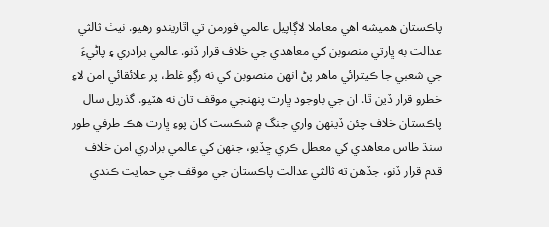پاڪستان هميشه اهي معاملا لاڳاپيل عالمي فورمن تي اٿاريندو رهيو. نيٺ ثالثي عدالت به ڀارتي منصوبن کي معاهدي جي خلاف قرار ڏنو. عالمي برادري ۽ پاڻيءَ جي شعبي جا ڪيترائي ماهر پڻ انهن منصوبن کي نه رڳو غلط، پر علائقائي امن لاءِ خطرو قرار ڏين ٿا. ان جي باوجود ڀارت پنهنجي موقف تان نه هٽيو. گذريل سال پاڪستان خلاف چئن ڏينهن واري جنگ ۾ شڪست کان پوءِ ڀارت هڪ طرفي طور سنڌ طاس معاهدي کي معطل ڪري ڇڏيو، جنهن کي عالمي برادري امن خلاف قدم قرار ڏنو، جڏهن ته ثالثي عدالت پاڪستان جي موقف جي حمايت ڪندي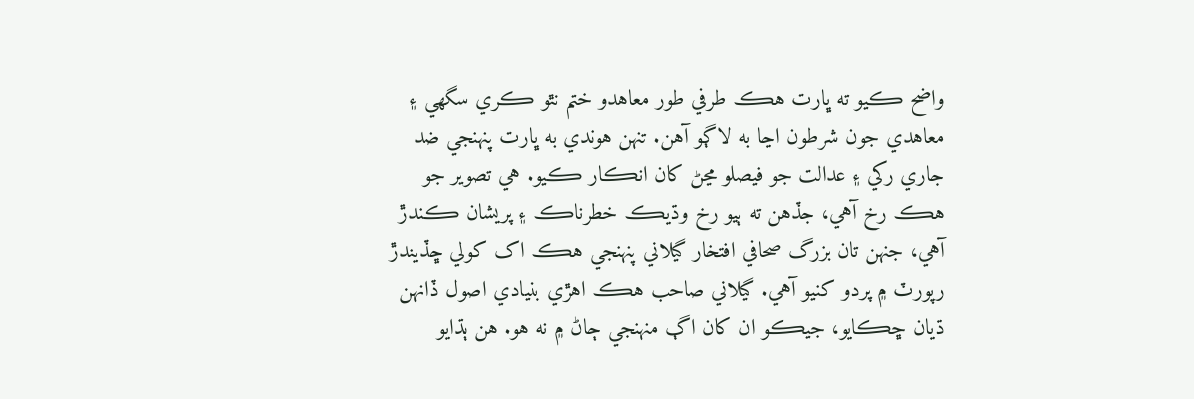واضح ڪيو ته ڀارت هڪ طرفي طور معاهدو ختم نٿو ڪري سگهي ۽ معاهدي جون شرطون اڃا به لاڳو آهن. تنهن هوندي به ڀارت پنهنجي ضد جاري رکي ۽ عدالت جو فيصلو مڃڻ کان انڪار ڪيو. هي تصوير جو هڪ رخ آهي، جڏهن ته ٻيو رخ وڌيڪ خطرناڪ ۽ پريشان ڪندڙ آهي، جنهن تان بزرگ صحافي افتخار گيلاني پنهنجي هڪ اک کولي ڇڏيندڙ رپورٽ ۾ پردو کنيو آهي. گيلاني صاحب هڪ اهڙي بنيادي اصول ڏانهن ڌيان ڇڪايو، جيڪو ان کان اڳ منهنجي ڄاڻ ۾ نه هو. هن ٻڌايو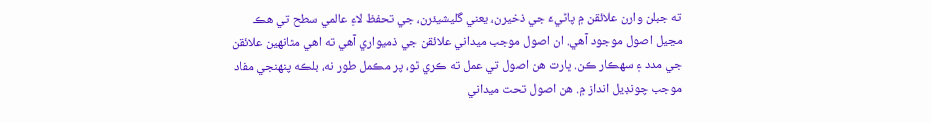ته جبلن وارن علائقن ۾ پاڻيءَ جي ذخيرن، يعني گليشيئرن، جي تحفظ لاءِ عالمي سطح تي هڪ مڃيل اصول موجود آهي. ان اصول موجب ميداني علائقن جي ذميواري آهي ته اهي مٿانهين علائقن جي مدد ۽ سهڪار ڪن. ڀارت هن اصول تي عمل ته ڪري ٿو، پر مڪمل طور نه، بلڪه پنهنجي مفاد موجب چونڊيل انداز ۾. هن اصول تحت ميداني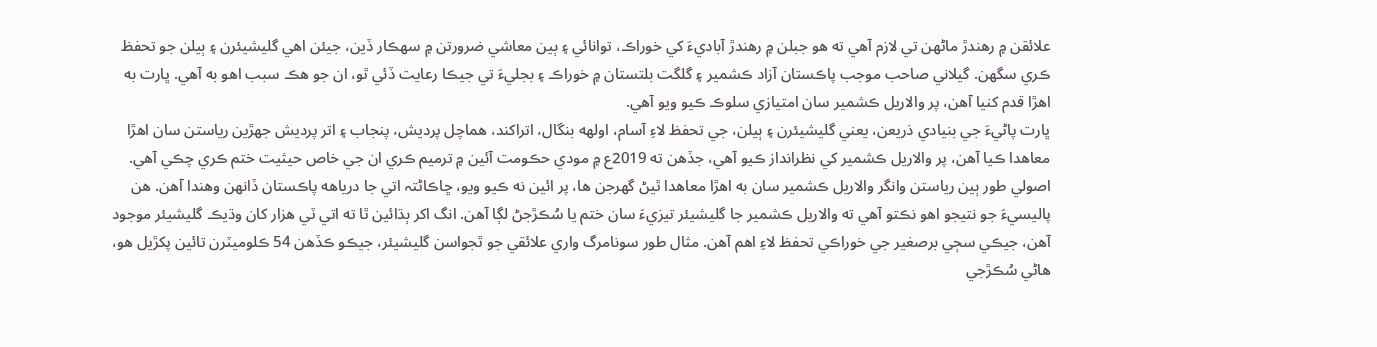علائقن ۾ رهندڙ ماڻهن تي لازم آهي ته هو جبلن ۾ رهندڙ آباديءَ کي خوراڪ، توانائي ۽ ٻين معاشي ضرورتن ۾ سهڪار ڏين، جيئن اهي گليشيئرن ۽ ٻيلن جو تحفظ ڪري سگهن. گيلاني صاحب موجب پاڪستان آزاد ڪشمير ۽ گلگت بلتستان ۾ خوراڪ ۽ بجليءَ تي جيڪا رعايت ڏئي ٿو، ان جو هڪ سبب اهو به آهي. ڀارت به اهڙا قدم کنيا آهن، پر والاريل ڪشمير سان امتيازي سلوڪ ڪيو ويو آهي.
ڀارت پاڻيءَ جي بنيادي ذريعن، يعني گليشيئرن ۽ ٻيلن، جي تحفظ لاءِ آسام، اولهه بنگال، اتراکند، هماچل پرديش، پنجاب ۽ اتر پرديش جهڙين رياستن سان اهڙا معاهدا ڪيا آهن، پر والاريل ڪشمير کي نظرانداز ڪيو آهي، جڏهن ته 2019ع ۾ مودي حڪومت آئين ۾ ترميم ڪري ان جي خاص حيثيت ختم ڪري چڪي آهي. اصولي طور ٻين رياستن وانگر والاريل ڪشمير سان به اهڙا معاهدا ٿيڻ گهرجن ها، پر ائين نه ڪيو ويو، ڇاڪاڻتہ اتي جا درياهه پاڪستان ڏانهن وهندا آهن. هن پاليسيءَ جو نتيجو اهو نڪتو آهي ته والاريل ڪشمير جا گليشيئر تيزيءَ سان ختم يا سُڪڙجڻ لڳا آهن. انگ اکر ٻڌائين ٿا ته اتي ٽي هزار کان وڌيڪ گليشيئر موجود آهن، جيڪي سڄي برصغير جي خوراڪي تحفظ لاءِ اهم آهن. مثال طور سونامرگ واري علائقي جو ٿجواسن گليشيئر، جيڪو ڪڏهن 54 ڪلوميٽرن تائين پکڙيل هو، هاڻي سُڪڙجي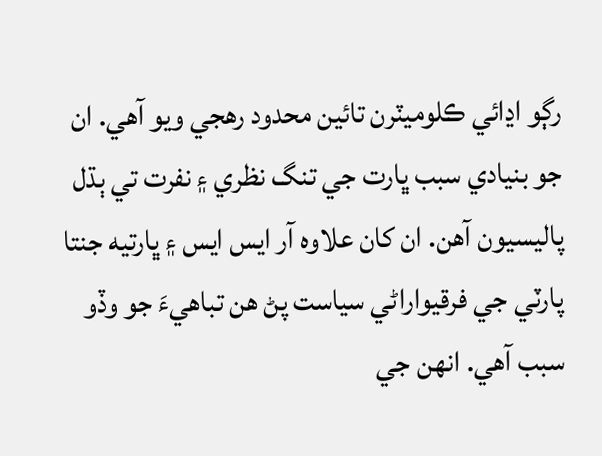رڳو اڍائي ڪلوميٽرن تائين محدود رهجي ويو آهي. ان جو بنيادي سبب ڀارت جي تنگ نظري ۽ نفرت تي ٻڌل پاليسيون آهن. ان کان علاوه آر ايس ايس ۽ ڀارتيه جنتا پارٽي جي فرقيواراڻي سياست پڻ هن تباهيءَ جو وڏو سبب آهي. انهن جي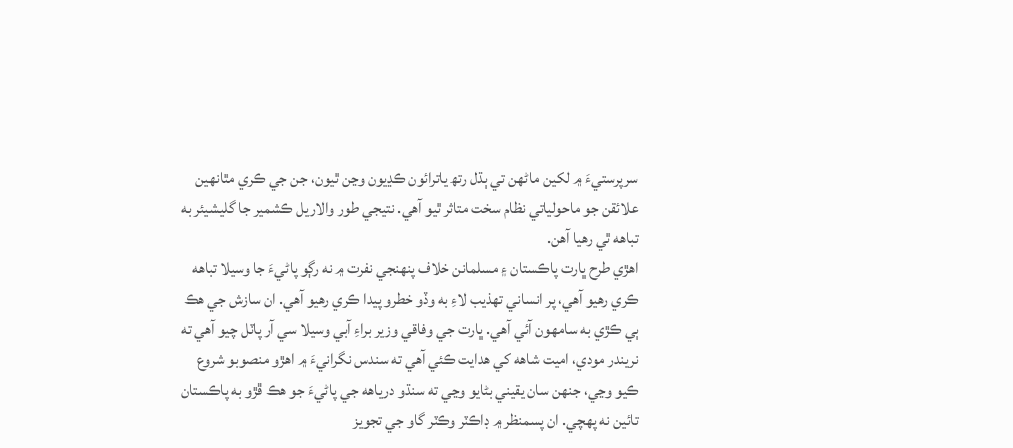سرپرستيءَ ۾ لکين ماڻهن تي ٻڌل رتھ ياترائون ڪڍيون وڃن ٿيون، جن جي ڪري مٿانهين علائقن جو ماحولياتي نظام سخت متاثر ٿيو آهي. نتيجي طور والاريل ڪشمير جا گليشيئر به تباهه ٿي رهيا آهن.
اهڙي طرح ڀارت پاڪستان ۽ مسلمانن خلاف پنهنجي نفرت ۾ نه رڳو پاڻيءَ جا وسيلا تباهه ڪري رهيو آهي، پر انساني تهذيب لاءِ به وڏو خطرو پيدا ڪري رهيو آهي. ان سازش جي هڪ ٻي ڪڙي به سامهون آئي آهي. ڀارت جي وفاقي وزير براءِ آبي وسيلا سي آر پاٽل چيو آهي ته نريندر مودي، اميت شاهه کي هدايت ڪئي آهي ته سندس نگرانيءَ ۾ اهڙو منصوبو شروع ڪيو وڃي، جنهن سان يقيني بڻايو وڃي ته سنڌو درياهه جي پاڻيءَ جو هڪ ڦڙو به پاڪستان تائين نه پهچي. ان پسمنظر ۾ ڊاڪٽر وڪٽر گاو جي تجويز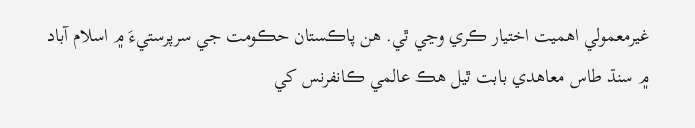غيرمعمولي اهميت اختيار ڪري وڃي ٿي. هن پاڪستان حڪومت جي سرپرستيءَ ۾ اسلام آباد ۾ سنڌ طاس معاهدي بابت ٿيل هڪ عالمي ڪانفرنس کي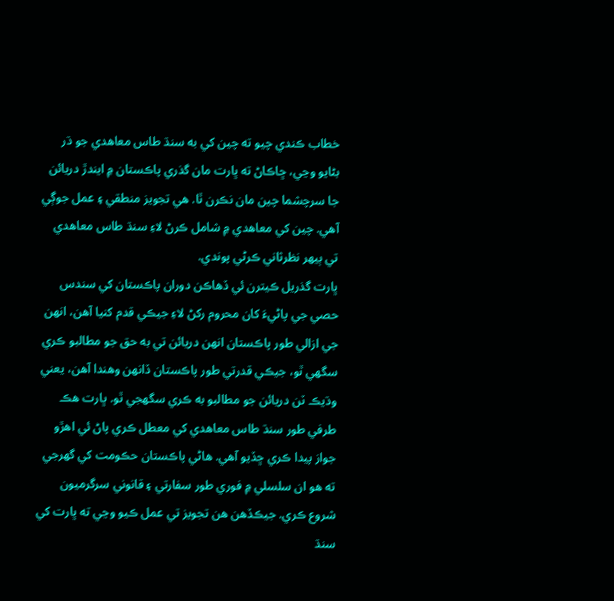خطاب ڪندي چيو ته چين کي به سنڌ طاس معاهدي جو ڌر بڻايو وڃي، ڇاڪاڻ ته ڀارت مان گذري پاڪستان ۾ ايندڙ دريائن جا سرچشما چين مان نڪرن ٿا. هي تجويز منطقي ۽ عمل جوڳي آهي. چين کي معاهدي ۾ شامل ڪرڻ لاءِ سنڌ طاس معاهدي تي ٻيهر نظرثاني ڪرڻي پوندي.
ڀارت گذريل ڪيترن ئي ڏهاڪن دوران پاڪستان کي سندس حصي جي پاڻيءَ کان محروم رکڻ لاءِ جيڪي قدم کنيا آهن، انهن جي ازالي طور پاڪستان انهن دريائن تي به حق جو مطالبو ڪري سگهي ٿو، جيڪي قدرتي طور پاڪستان ڏانهن وهندا آهن، يعني وڌيڪ ٽن دريائن جو مطالبو به ڪري سگهجي ٿو. ڀارت هڪ طرفي طور سنڌ طاس معاهدي کي معطل ڪري پاڻ ئي اهڙو جواز پيدا ڪري ڇڏيو آهي. هاڻي پاڪستان حڪومت کي گهرجي ته هو ان سلسلي ۾ فوري طور سفارتي ۽ قانوني سرگرميون شروع ڪري. جيڪڏهن هن تجويز تي عمل ڪيو وڃي ته ڀارت کي سنڌ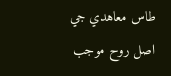طاس معاهدي جي اصل روح موجب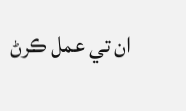ان تي عمل ڪرڻ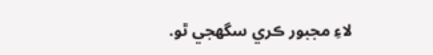لاءِ مجبور ڪري سگهجي ٿو.